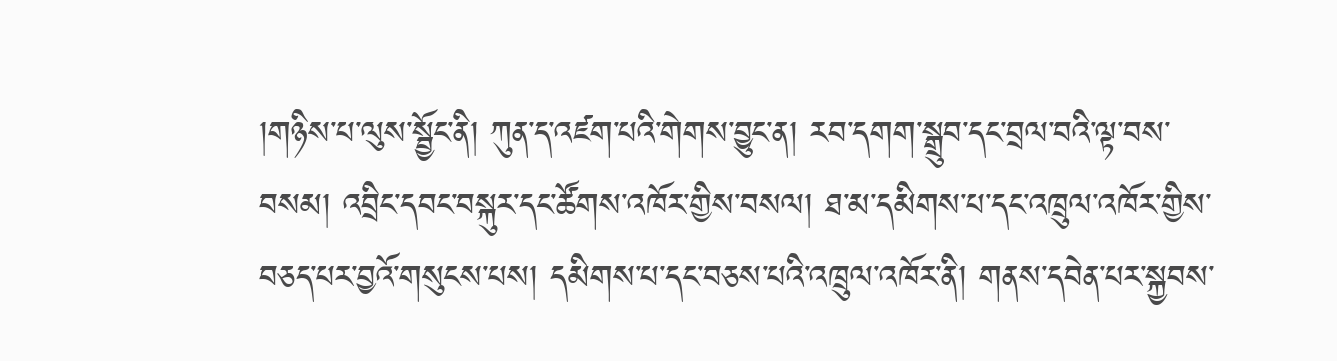།གཉིས་པ་ལུས་སྦྱོང་ནི། ཀུན་ད་འཛག་པའི་གེགས་བྱུང་ན། རབ་དགག་སྒྲུབ་དང་བྲལ་བའི་ལྟ་བས་བསམ། འབྲིང་དབང་བསྐུར་དང་ཚོགས་འཁོར་གྱིས་བསལ། ཐ་མ་དམིགས་པ་དང་འཁྲུལ་འཁོར་གྱིས་བཅད་པར་བྱའོ་གསུངས་པས། དམིགས་པ་དང་བཅས་པའི་འཁྲུལ་འཁོར་ནི། གནས་དབེན་པར་སྐྱབས་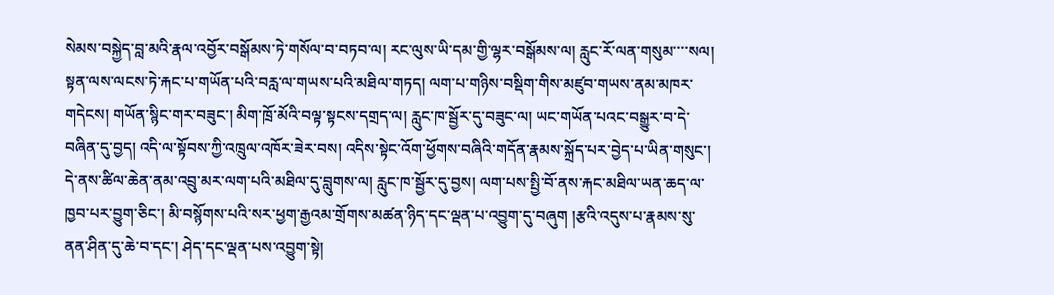སེམས་བསྐྱེད་བླ་མའི་རྣལ་འབྱོར་བསྒོམས་ཏེ་གསོལ་བ་བཏབ་ལ། རང་ལུས་ཡི་དམ་གྱི་ལྷར་བསྒོམས་ལ། རླུང་རོ་ལན་གསུམ་་་་སལ། སྟན་ལས་ལངས་ཏེ་རྐང་པ་གཡོན་པའི་བརླ་ལ་གཡས་པའི་མཐིལ་གཏད། ལག་པ་གཉིས་བསྡིག་གིས་མཛུབ་གཡས་ནམ་མཁར་གདེངས། གཡོན་སྙིང་གར་བཟུང་། མིག་ཁྲོ་མོའི་བལྟ་སྟངས་དགྲད་ལ། རླུང་ཁ་སྦྱོར་དུ་བཟུང་ལ། ཡང་གཡོན་པའང་བསྒྱུར་བ་དེ་བཞིན་དུ་བྱད། འདི་ལ་སྟོབས་ཀྱི་འཁྲུལ་འཁོར་ཟེར་བས། འདིས་སྟེང་འོག་ཕྱོགས་བཞིའི་གདོན་རྣམས་སྐྲོད་པར་བྱེད་པ་ཡིན་གསུང་། དེ་ནས་ཚིལ་ཆེན་ནམ་འབྲུ་མར་ལག་པའི་མཐིལ་དུ་བླུགས་ལ། རླུང་ཁ་སྦྱོར་དུ་བྱས། ལག་པས་སྤྱི་བོ་ནས་རྐང་མཐིལ་ཡན་ཆད་ལ་ཁྱབ་པར་བྱུག་ཅིང་། མི་བསྙོགས་པའི་སར་ཕྱག་རྒྱའམ་གྲོགས་མཚན་ཉིད་དང་ལྡན་པ་འབྱུག་དུ་བཞུག །རྩའི་འདུས་པ་རྣམས་སུ་ནན་ཤིན་དུ་ཆེ་བ་དང་། ཤེད་དང་ལྡན་པས་འབྱུག་སྟེ།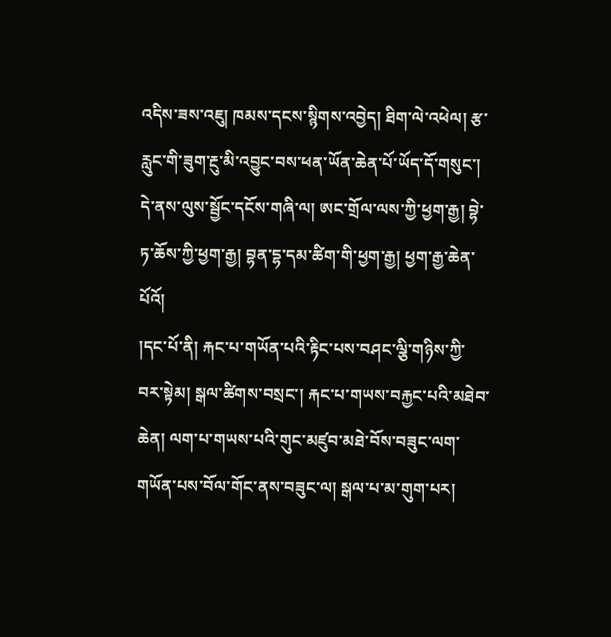འདིས་ཟས་འཇུ། ཁམས་དངས་སྙིགས་འབྱེད། ཐིག་ལེ་འཕེལ། རྩ་རླུང་གི་ཟུག་རྔུ་མི་འབྱུང་བས་ཕན་ཡོན་ཆེན་པོ་ཡོད་དོ་གསུང་།
དེ་ནས་ལུས་སྦྱོང་དངོས་གཞི་ལ། ཨང་གྲོལ་ལས་ཀྱི་ཕྱག་རྒྱ། བྷེ་ཏ་ཆོས་ཀྱི་ཕྱག་རྒྱ། བྷན་དྷ་དམ་ཚིག་གི་ཕྱག་རྒྱ། ཕྱག་རྒྱ་ཆེན་པོའོ།
།དང་པོ་ནི། རྐང་པ་གཡོན་པའི་རྟིང་པས་བཤང་ལྕི་གཉིས་ཀྱི་བར་སྟེམ། སྒལ་ཚིགས་བསྲང་། རྐང་པ་གཡས་བརྐྱང་པའི་མཐེབ་ཆེན། ལག་པ་གཡས་པའི་གུང་མཛུབ་མཐེ་བོས་བཟུང་ལག་གཡོན་པས་བོལ་གོང་ནས་བཟུང་ལ། སྒལ་པ་མ་གུག་པར།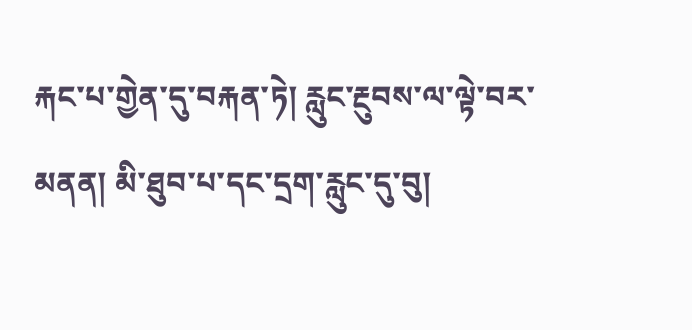རྐང་པ་གྱེན་དུ་བརྐན་ཏེ། རླུང་རྔུབས་ལ་ལྟེ་བར་མནན། མི་ཐུབ་པ་དང་དྲག་རླུང་དུ་བུ།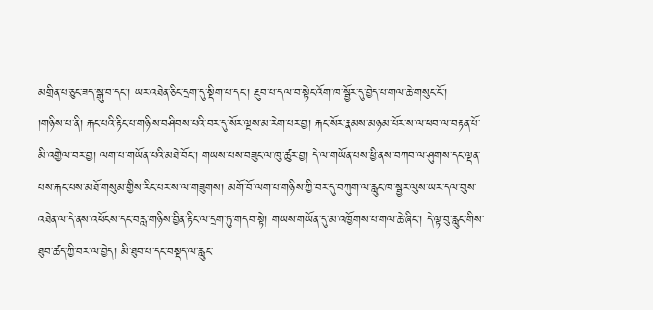མགྲིན་པ་ཅུང་ཟད་སྒུ་བ་དང་། ཡར་འཐེན་ཅིང་དྲག་དུ་སྡིག་པ་དང་། རྔུབ་པ་དལ་བ་སྟེང་འོག་ཁ་སྦྱོར་དུ་བྱེད་པ་གལ་ཆེ་གསུང་ངོ་།
།གཉིས་པ་ནི། རྐང་པའི་རྟིང་པ་གཉིས་བཤིབས་པའི་བར་དུ་སོར་ལྔས་མ་རེག་པར་བྱ། རྐང་སོར་རྣམས་མཉམ་པོར་ས་ལ་ཕབ་ལ་བརྟན་པོ་མི་འགྱེལ་བར་བྱ། ལག་པ་གཡོན་པའི་མཐེ་བོང་། གཡས་པས་བཟུང་ལ་ཁུ་ཚུར་བྱ། དེ་ལ་གཡོན་པས་ཕྱི་ནས་བཀབ་ལ་ཤུགས་དང་ལྡན་པས་རྐང་པས་མཐོ་གསུམ་གྱིས་རིང་པར་ས་ལ་གཟུགས། མགོ་བོ་ལག་པ་གཉིས་ཀྱི་བར་དུ་བཀུག་ལ་རླུང་ཁ་སྦྱར་ལུས་ཡར་དལ་བུས་འཐེན་ལ་དེ་ནས་འཕོངས་དང་བརླ་གཉིས་བྱིན་རྟིང་ལ་དྲག་ཏུ་གདབ་སྟེ། གཡས་གཡོན་དུ་མ་འཁྱོགས་པ་གལ་ཆེ་ཞིང་། དེ་ལྟ་བུ་རླུང་གིས་ཐུབ་ཚད་ཀྱི་བར་ལ་བྱེད། མི་ཐུབ་པ་དང་བསྡད་ལ་རླུང་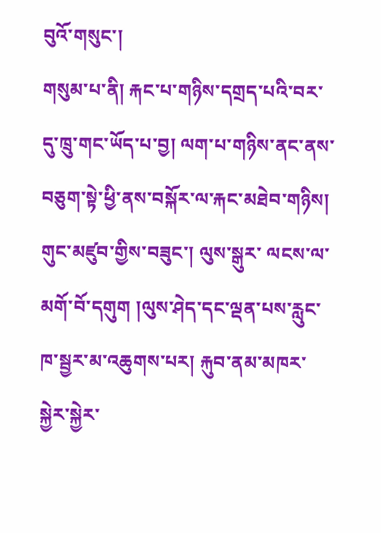བུའོ་གསུང་།
གསུམ་པ་ནི། རྐང་པ་གཉིས་དགྲད་པའི་བར་དུ་ཁྲུ་གང་ཡོད་པ་བྱ། ལག་པ་གཉིས་ནང་ནས་བཅུག་སྟེ་ཕྱི་ནས་བསྐོར་ལ་རྐང་མཐེབ་གཉིས། གུང་མཛུབ་གྱིས་བཟུང་། ལུས་སྒུར་ ལངས་ལ་མགོ་བོ་དགུག །ལུས་ཤེད་དང་ལྡན་པས་རླུང་ཁ་སྦྱར་མ་འཆུགས་པར། རྐུབ་ནམ་མཁར་སྐྱེར་སྐྱེར་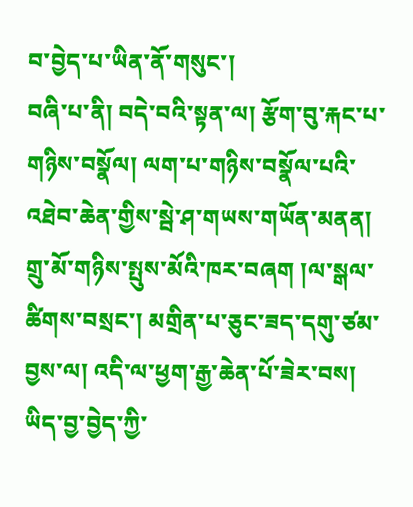བ་བྱེད་པ་ཡིན་ནོ་གསུང་།
བཞི་པ་ནི། བདེ་བའི་སྟན་ལ། རྩོག་བུ་རྐང་པ་གཉིས་བསྣོལ། ལག་པ་གཉིས་བསྣོལ་པའི་འཐེབ་ཆེན་གྱིས་སྦེ་ཤ་གཡས་གཡོན་མནན། གྲུ་མོ་གཉིས་སྤུས་མོའི་ཁར་བཞག །ལ་སྒལ་ཚིགས་བསྲང་། མགྲིན་པ་ཅུང་ཟད་དགུ་ཙམ་བྱས་ལ། འདི་ལ་ཕྱག་རྒྱ་ཆེན་པོ་ཟེར་བས། ཡིད་བྱ་བྱེད་ཀྱི་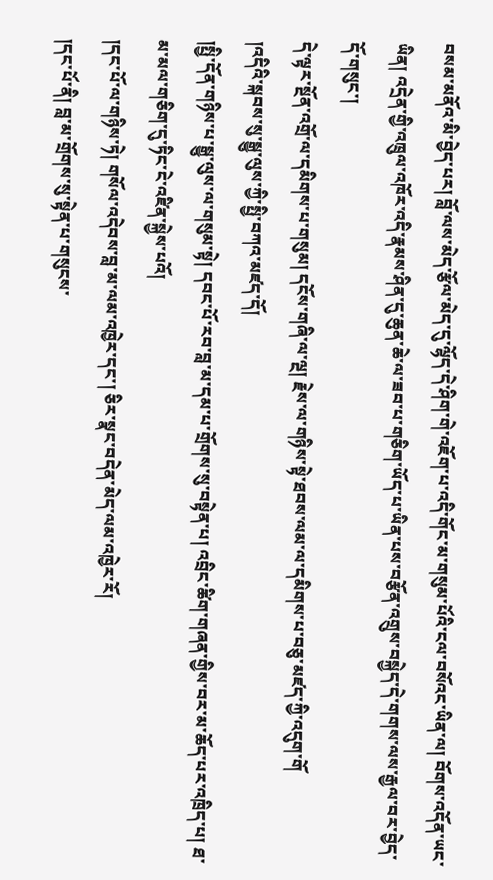བསམ་མནོའ་མི་བྱེད་པར། བློ་ལས་མེད་རྩོལ་མེད་དུ་ལྷོད་དེ་ཤིག་གེ་འཇོག་པ་འདི་གོང་མ་གསུམ་པོའི་ངལ་བསོའང་ཡིན་ལ། བོགས་འདོན་ཡང་ཡིན། འདྲེན་གྱི་འཁྲུལ་འཁོར་འདི་རྣམས་ཤིན་དུ་ཆུན་ཆེ་ལ་ཟབ་པ་གཅིག་ཡོད་པ་ཡིན་པས་བརྩོན་འགྲུས་བསྐྱེད་དེ་གགས་ལས་རྒྱལ་བར་བྱེད་དོ་གསུང་།
དེ་ལྟར་སྔོན་འགྲོ་ལ་དམིགས་པ་གསུམ། དངོས་གཞི་ལ་ལྔ། རྗེས་ལ་གཉིས་སྟེ་ཐབས་ལམ་ལ་དམིགས་པ་བཅུ་མཛད་ཀྱི་འདུག་གོ
།འདིའི་སྐབས་སུ་སྒྱུ་ལུས་ཀྱི་སྤྱི་བཀའ་མཛད་དོ།
།སྤྱི་དོན་གཉིས་པ་སྒྱུ་ལུས་ལ་གསུམ་སྟེ། དབང་པོ་རབ་བླ་མ་དམ་པ་གྲོགས་སུ་བསྟེན་པ། འབྲིང་ཚིག་གཞན་གྱིས་བར་མ་ཆོད་པར་འཁྲིད་པ། ཐ་མ་མལ་གཅིག་དུ་ཏིང་ངེ་འཛིན་སྐྱེས་པའོ།
།དང་པོ་ལ་གཉིས་ཏེ། གསོལ་འདེབས་བླ་མ་ལམ་འཁྱེར་དང་། ཅིར་སྣང་བདེན་མེད་ལམ་འཁྱེར་རོ།
།དང་པོ་ནི། བླ་མ་གྲོགས་སུ་སྟེན་པ་གསུངས་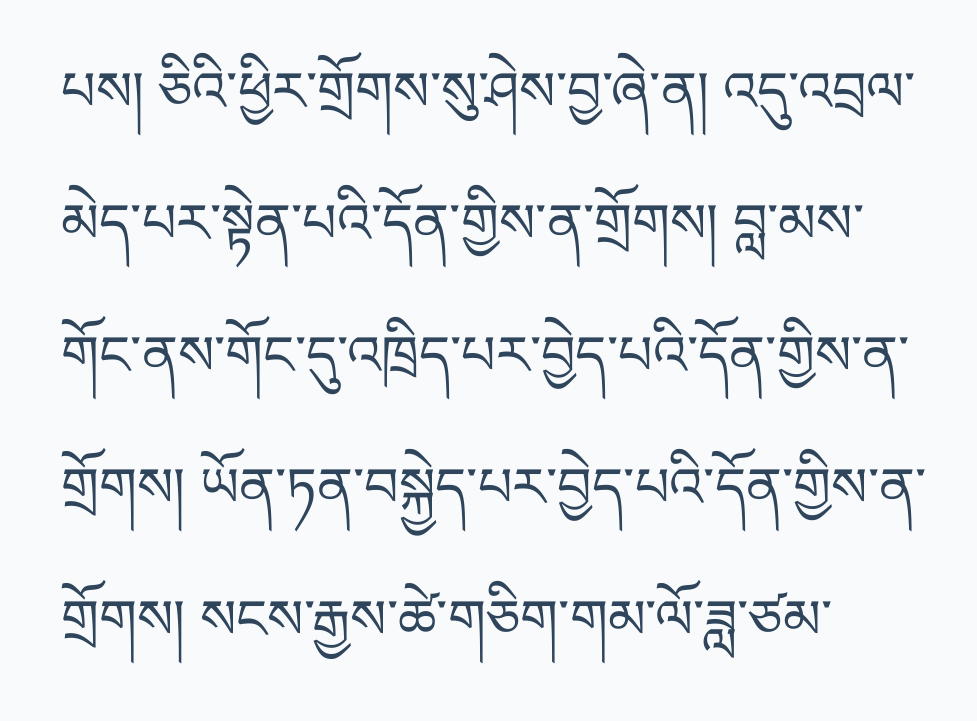པས། ཅིའི་ཕྱིར་གྲོགས་སུ་ཤེས་བྱ་ཞེ་ན། འདུ་འབྲལ་མེད་པར་སྟེན་པའི་དོན་གྱིས་ན་གྲོགས། བླ་མས་གོང་ནས་གོང་དུ་འཁྲིད་པར་བྱེད་པའི་དོན་གྱིས་ན་གྲོགས། ཡོན་ཏན་བསྐྱེད་པར་བྱེད་པའི་དོན་གྱིས་ན་གྲོགས། སངས་རྒྱས་ཚེ་གཅིག་གམ་ལོ་ཟླ་ཙམ་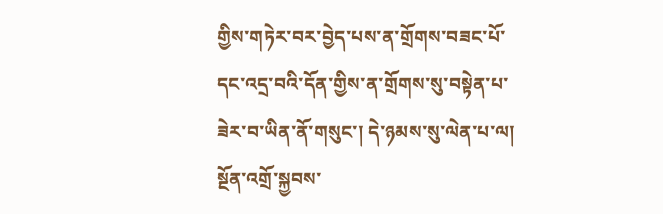གྱིས་གཏེར་བར་བྱེད་པས་ན་གྲོགས་བཟང་པོ་དང་འདྲ་བའི་དོན་གྱིས་ན་གྲོགས་སུ་བསྟེན་པ་ཟེར་བ་ཡིན་ནོ་གསུང་། དེ་ཉམས་སུ་ལེན་པ་ལ། སྔོན་འགྲོ་སྐྱབས་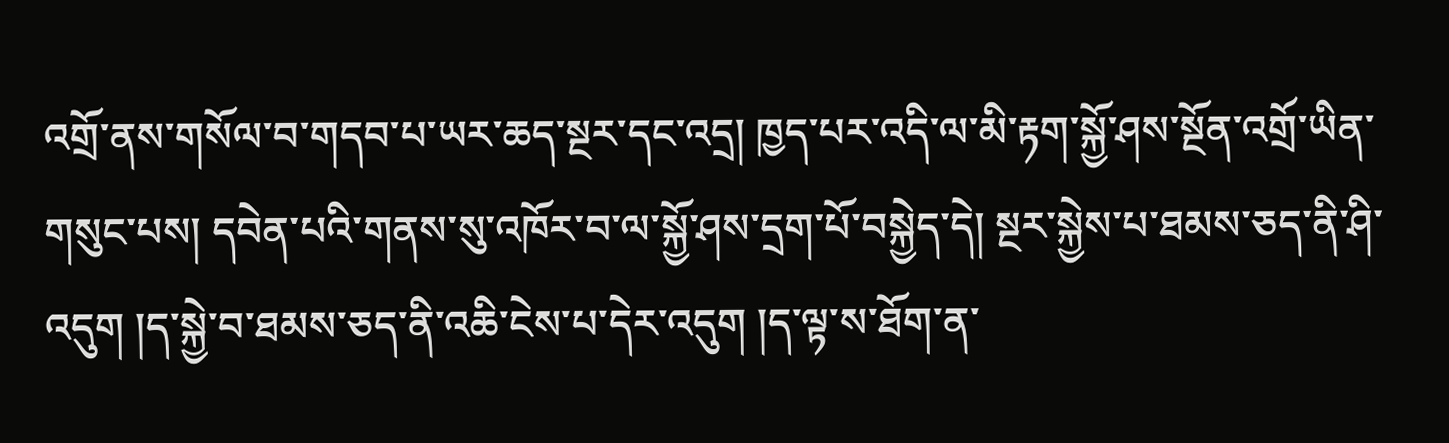འགྲོ་ནས་གསོལ་བ་གདབ་པ་ཡར་ཆད་སྔར་དང་འདྲ། ཁྱད་པར་འདི་ལ་མི་རྟག་སྐྱོ་ཤས་སྔོན་འགྲོ་ཡིན་གསུང་པས། དབེན་པའི་གནས་སུ་འཁོར་བ་ལ་སྐྱོ་ཤས་དྲག་པོ་བསྐྱེད་དེ། སྔར་སྐྱེས་པ་ཐམས་ཅད་ནི་ཤི་འདུག །ད་སྐྱེ་བ་ཐམས་ཅད་ནི་འཆི་ངེས་པ་དེར་འདུག །ད་ལྟ་ས་ཐོག་ན་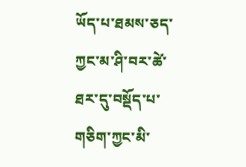ཡོད་པ་ཐམས་ཅད་ཀྱང་མ་ཤི་བར་ཚེ་ཐར་དུ་བསྡོད་པ་གཅིག་ཀྱང་མི་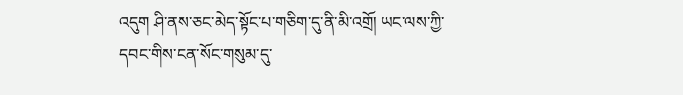འདུག ཤི་ནས་ཅང་མེད་སྟོང་པ་གཅིག་དུ་ནི་མི་འགྲོ། ཡང་ལས་ཀྱི་དབང་གིས་ངན་སོང་གསུམ་དུ་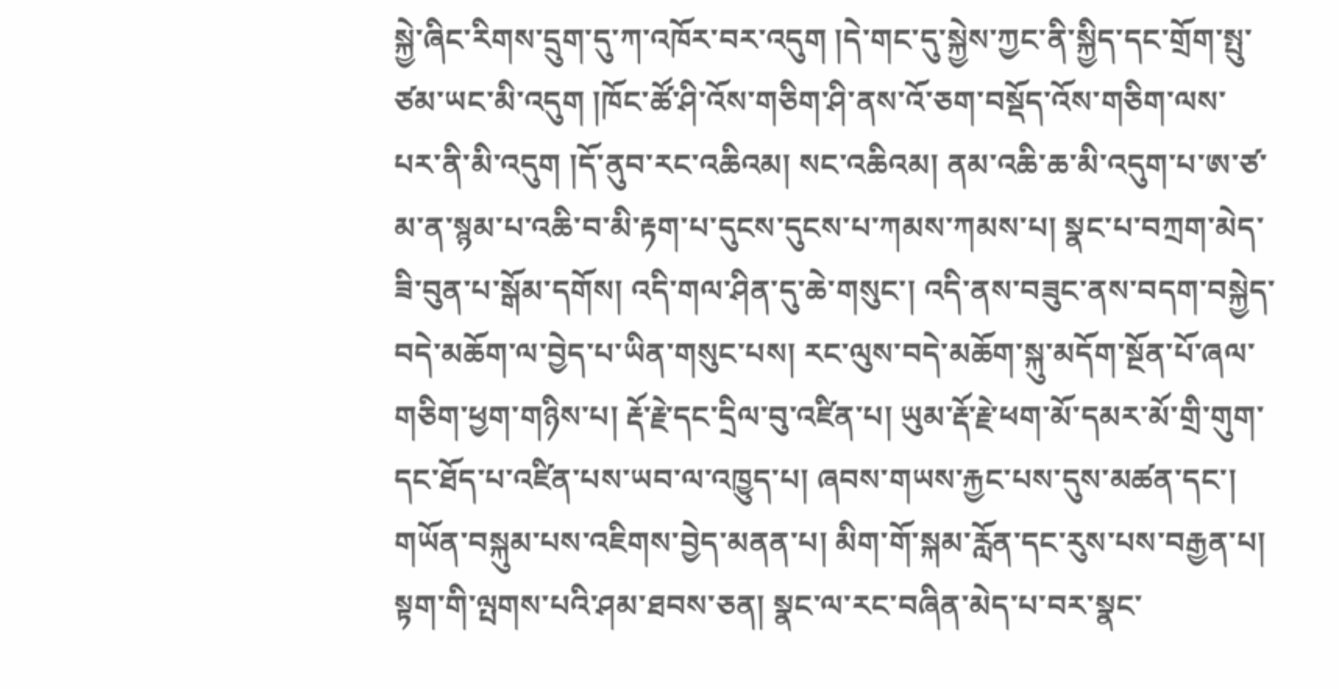སྐྱེ་ཞིང་རིགས་དྲུག་དུ་ཀ་འཁོར་བར་འདུག །དེ་གང་དུ་སྐྱེས་ཀྱང་ནི་སྐྱིད་དང་གྲོག་སྤུ་ཙམ་ཡང་མི་འདུག །ཁོང་ཚོ་ཤི་འོས་གཅིག་ཤི་ནས་འོ་ཅག་བསྡོད་འོས་གཅིག་ལས་པར་ནི་མི་འདུག །དོ་ནུབ་རང་འཆིའམ། སང་འཆིའམ། ནམ་འཆི་ཆ་མི་འདུག་པ་ཨ་ཙ་མ་ན་སྙམ་པ་འཆི་བ་མི་རྟག་པ་དུངས་དུངས་པ་ཀམས་ཀམས་པ། སྣང་པ་བཀྲག་མེད་ཟི་བུན་པ་སྒོམ་དགོས། འདི་གལ་ཤིན་དུ་ཆེ་གསུང་། འདི་ནས་བཟུང་ནས་བདག་བསྐྱེད་བདེ་མཆོག་ལ་བྱེད་པ་ཡིན་གསུང་པས། རང་ལུས་བདེ་མཆོག་སྐུ་མདོག་སྔོན་པོ་ཞལ་གཅིག་ཕྱག་གཉིས་པ། རྡོ་རྗེ་དང་དྲིལ་བུ་འཛིན་པ། ཡུམ་རྡོ་རྗེ་ཕག་མོ་དམར་མོ་གྲི་གུག་དང་ཐོད་པ་འཛིན་པས་ཡབ་ལ་འཁྱུད་པ། ཞབས་གཡས་རྐྱང་པས་དུས་མཚན་དང་། གཡོན་བསྐུམ་པས་འཇིགས་བྱེད་མནན་པ། མིག་གོ་སྐམ་རློན་དང་རུས་པས་བརྒྱན་པ། སྟག་གི་ལྤགས་པའི་ཤམ་ཐབས་ཅན། སྣང་ལ་རང་བཞིན་མེད་པ་བར་སྣང་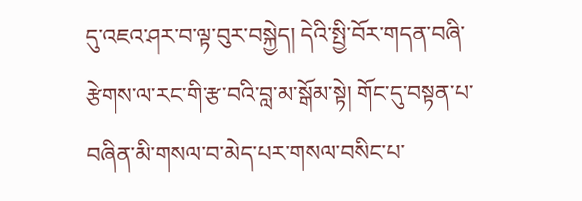དུ་འཇའ་ཤར་བ་ལྟ་བུར་བསྐྱེད། དེའི་སྤྱི་བོར་གདན་བཞི་རྩེགས་ལ་རང་གི་རྩ་བའི་བླ་མ་སྒོམ་སྟེ། གོང་དུ་བསྟན་པ་བཞིན་མི་གསལ་བ་མེད་པར་གསལ་བསིང་པ་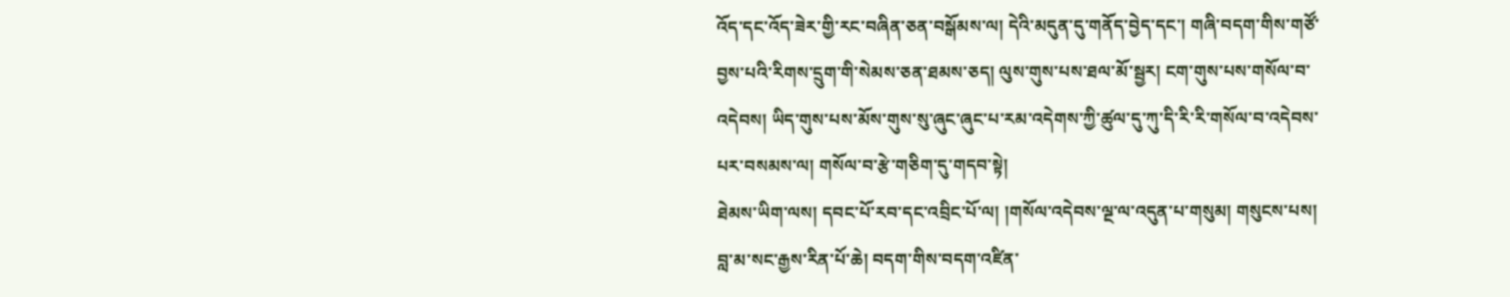འོད་དང་འོད་ཟེར་གྱི་རང་བཞིན་ཅན་བསྒོམས་ལ། དེའི་མདུན་དུ་གནོད་བྱེད་དང་། གཞི་བདག་གིས་གཙོ་བྱས་པའི་རིགས་དྲུག་གི་སེམས་ཅན་ཐམས་ཅད། ལུས་གུས་པས་ཐལ་མོ་སྦྱར། ངག་གུས་པས་གསོལ་བ་འདེབས། ཡིད་གུས་པས་མོས་གུས་སུ་ཞུང་ཞུང་པ་རམ་འདེགས་ཀྱི་ཚུལ་དུ་ཀུ་དི་རི་རི་གསོལ་བ་འདེབས་པར་བསམས་ལ། གསོལ་བ་རྩེ་གཅིག་དུ་གདབ་སྟེ།
ཐེམས་ཡིག་ལས། དབང་པོ་རབ་དང་འབྲིང་པོ་ལ། །གསོལ་འདེབས་ལྔ་ལ་འདུན་པ་གསུམ། གསུངས་པས།
བླ་མ་སང་རྒྱས་རིན་པོ་ཆེ། བདག་གིས་བདག་འཛིན་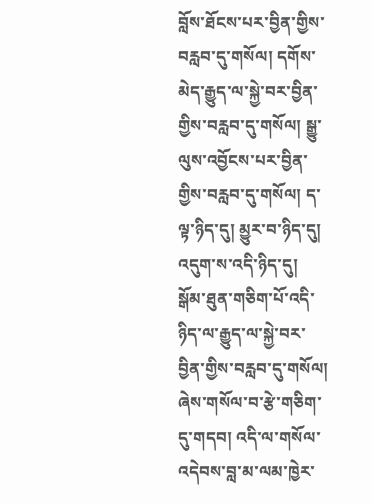བློས་ཐོངས་པར་བྱིན་གྱིས་བརླབ་དུ་གསོལ། དགོས་མེད་རྒྱུད་ལ་སྐྱེ་བར་བྱིན་གྱིས་བརླབ་དུ་གསོལ། སྒྱུ་ལུས་འབྱོངས་པར་བྱིན་གྱིས་བརླབ་དུ་གསོལ། ད་ལྟ་ཉིད་དུ། མྱུར་བ་ཉིད་དུ། འདུག་ས་འདི་ཉིད་དུ། སྒོམ་ཐུན་གཅིག་པོ་འདི་ཉིད་ལ་རྒྱུད་ལ་སྐྱེ་བར་བྱིན་གྱིས་བརླབ་དུ་གསོལ། ཞེས་གསོལ་བ་རྩེ་གཅིག་དུ་གདབ། འདི་ལ་གསོལ་འདེབས་བླ་མ་ལམ་ཁྱེར་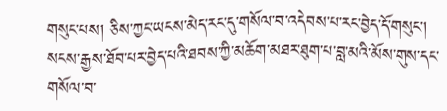གསུང་པས། ཅིས་ཀྱང་ཡངས་མེད་རང་དུ་གསོལ་བ་འདེབས་པ་རང་བྱེད་དོ་གསུང་། སངས་རྒྱས་ཐོབ་པར་བྱེད་པའི་ཐབས་ཀྱི་མཆོག་མཐར་ཐུག་པ་བླ་མའི་མོས་གུས་དང་གསོལ་བ་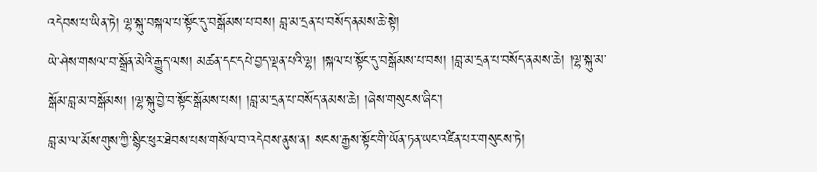འདེབས་པ་ཡིན་ཏེ། ལྷ་སྐུ་བསྐལ་པ་སྟོང་དུ་བསྒོམས་པ་བས། བླ་མ་དྲན་པ་བསོད་ནམས་ཆེ་སྟེ།
ཡེ་ཤེས་གསལ་བ་སྒྲོན་མེའི་རྒྱུད་ལས། མཚན་དང་དཔེ་བྱད་ལྡན་པའི་ལྷ། །སྐལ་པ་སྟོང་དུ་བསྒོམས་པ་བས། །བླ་མ་དྲན་པ་བསོད་ནམས་ཆེ། །ལྷ་སྐུ་མ་སྒོམ་བླ་མ་བསྒོམས། །ལྷ་སྐུ་བྱེ་བ་སྟོང་སྒོམས་པས། །བླ་མ་དྲན་པ་བསོད་ནམས་ཆེ། །ཞེས་གསུངས་ཞིང་།
བླ་མ་ལ་མོས་གུས་ཀྱི་སྙིང་ཕུར་ཐེབས་པས་གསོལ་བ་འདེབས་ནུས་ན། སངས་རྒྱས་སྟོང་གི་ཡོན་ཏན་ཡང་འཛིན་པར་གསུངས་ཏེ།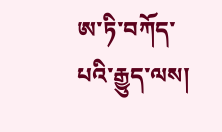ཨ་ཏི་བཀོད་པའི་རྒྱུད་ལས།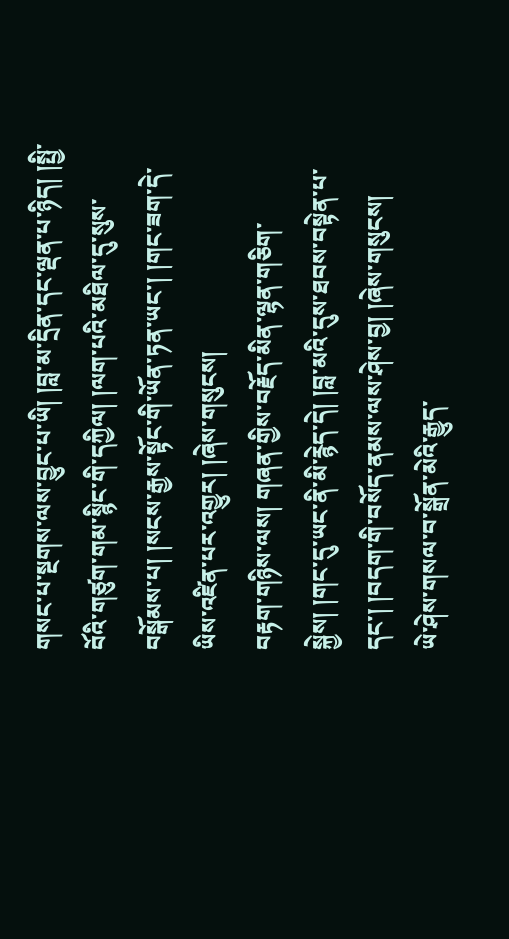གསང་པ་སྔགས་ལས་བྱུང་པ་ཡི། །བླ་མ་དྲིན་དང་ལྡན་པ་ཉིད། །སྤྱི་བོའི་གཙུག་གམ་སྙིང་གི་དཀྱིལ། །ལག་པའི་མཐིལ་དུ་སུས་བསྒོམས་པ། །སངས་རྒྱས་སྟོང་གི་ཡོན་ཏན་ཡང་། །གང་ཟག་དེ་ཡིས་འཛིན་པར་འགྱུར། །ཞེས་གསུངས།
བརྟག་གཉིས་ལས། གཞན་གྱིས་བརྗོད་མིན་ལྷན་གཅིག་སྐྱེས། །གང་དུ་ཡང་ནི་མི་རྙེད་དེ། །བླ་མའི་དུས་ཐབས་བསྟེན་པ་དང་། །བདག་གི་བསོད་ནམས་ལས་ཤེས་བྱ། །ཞེས་གསུངས།
ཡེ་ཤེས་གསལ་བ་སྒྲོན་མེའི་རྒྱུད་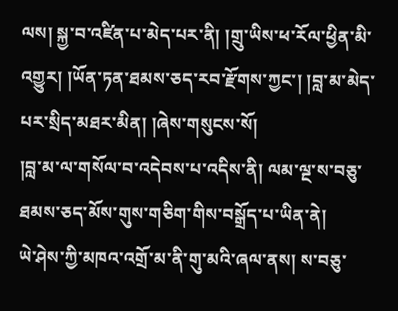ལས། སྐྱ་བ་འཛིན་པ་མེད་པར་ནི། །གྲུ་ཡིས་ཕ་རོལ་ཕྱིན་མི་འགྱུར། །ཡོན་ཏན་ཐམས་ཅད་རབ་རྫོགས་ཀྱང་། །བླ་མ་མེད་པར་སྲིད་མཐར་མིན། །ཞེས་གསུངས་སོ།
།བླ་མ་ལ་གསོལ་བ་འདེབས་པ་འདིས་ནི། ལམ་ལྔ་ས་བཅུ་ཐམས་ཅད་མོས་གུས་གཅིག་གིས་བསྒྲོད་པ་ཡིན་ནེ།
ཡེ་ཤེས་ཀྱི་མཁའ་འགྲོ་མ་ནི་གུ་མའི་ཞལ་ནས། ས་བཅུ་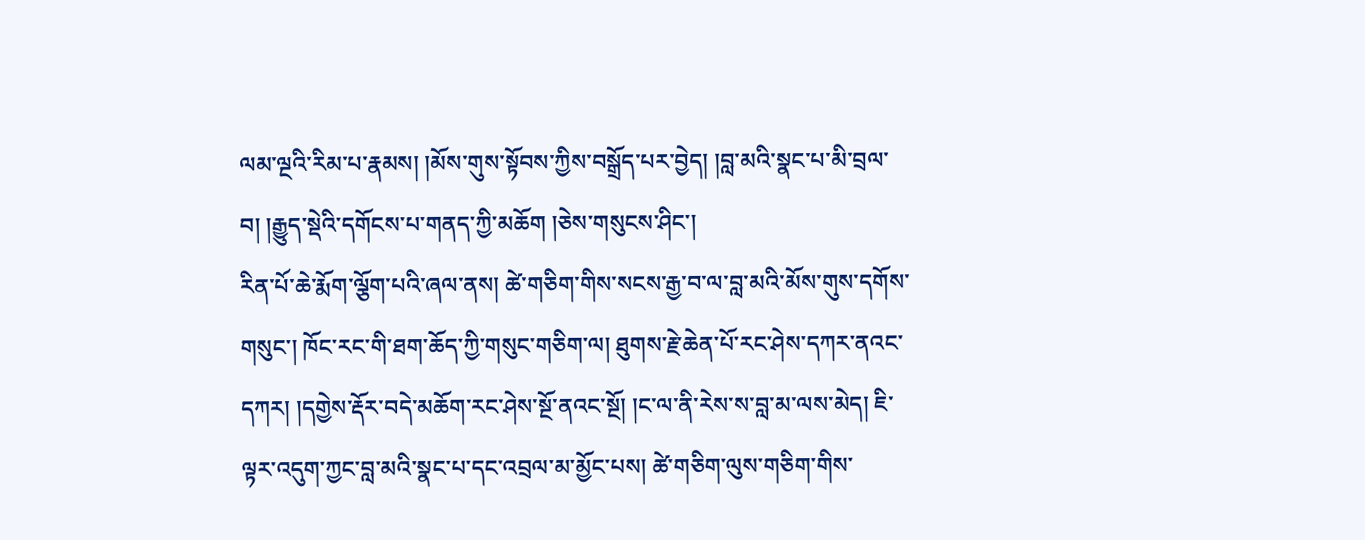ལམ་ལྔའི་རིམ་པ་རྣམས། །མོས་གུས་སྟོབས་ཀྱིས་བསྒྲོད་པར་བྱེད། །བླ་མའི་སྣང་པ་མི་བྲལ་བ། །རྒྱུད་སྡེའི་དགོངས་པ་གནད་ཀྱི་མཆོག །ཅེས་གསུངས་ཤིང་།
རིན་པོ་ཆེ་རྨོག་ལྕོག་པའི་ཞལ་ནས། ཚེ་གཅིག་གིས་སངས་རྒྱ་བ་ལ་བླ་མའི་མོས་གུས་དགོས་གསུང་། ཁོང་རང་གི་ཐག་ཆོད་ཀྱི་གསུང་གཅིག་ལ། ཐུགས་རྗེ་ཆེན་པོ་རང་ཤེས་དཀར་ནའང་དཀར། །དགྱེས་རྡོར་བདེ་མཆོག་རང་ཤེས་སྔོ་ནའང་སྔོ། །ང་ལ་ནི་རེས་ས་བླ་མ་ལས་མེད། ཇི་ལྟར་འདུག་ཀྱང་བླ་མའི་སྣང་པ་དང་འབྲལ་མ་མྱོང་པས། ཚེ་གཅིག་ལུས་གཅིག་གིས་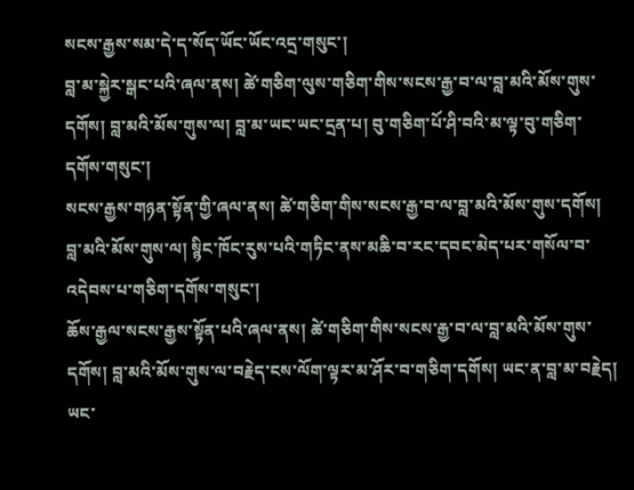སངས་རྒྱས་སམ་དེ་ད་སོད་ཡོང་ཡོང་འདྲ་གསུང་།
བླ་མ་སྐྱེར་སྒང་པའི་ཞལ་ནས། ཚེ་གཅིག་ལུས་གཅིག་གིས་སངས་རྒྱ་བ་ལ་བླ་མའི་མོས་གུས་དགོས། བླ་མའི་མོས་གུས་ལ། བླ་མ་ཡང་ཡང་དྲན་པ། བུ་གཅིག་པོ་ཤི་བའི་མ་ལྟ་བུ་གཅིག་དགོས་གསུང་།
སངས་རྒྱས་གཉན་སྟོན་གྱི་ཞལ་ནས། ཚེ་གཅིག་གིས་སངས་རྒྱ་བ་ལ་བླ་མའི་མོས་གུས་དགོས། བླ་མའི་མོས་གུས་ལ། སྙིང་ཁོང་རུས་པའི་གཏིང་ནས་མཆི་བ་རང་དབང་མེད་པར་གསོལ་བ་འདེབས་པ་གཅིག་དགོས་གསུང་།
ཆོས་རྒྱལ་སངས་རྒྱས་སྟོན་པའི་ཞལ་ནས། ཚེ་གཅིག་གིས་སངས་རྒྱ་བ་ལ་བླ་མའི་མོས་གུས་དགོས། བླ་མའི་མོས་གུས་ལ་བརྗེད་ངས་ལོག་ལྟར་མ་ཤོར་བ་གཅིག་དགོས། ཡང་ན་བླ་མ་བརྗེད། ཡང་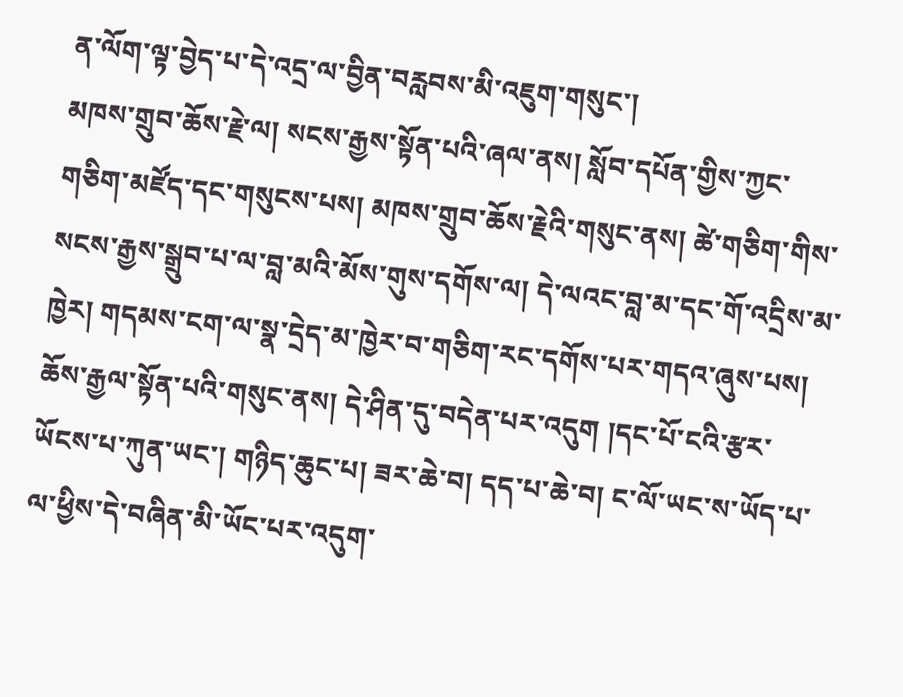ན་ལོག་ལྟ་བྱེད་པ་དེ་འདྲ་ལ་བྱིན་བརླབས་མི་འཇུག་གསུང་།
མཁས་གྲུབ་ཆོས་རྗེ་ལ། སངས་རྒྱས་སྟོན་པའི་ཞལ་ནས། སློབ་དཔོན་གྱིས་ཀྱང་གཅིག་མཛོད་དང་གསུངས་པས། མཁས་གྲུབ་ཆོས་རྗེའི་གསུང་ནས། ཚེ་གཅིག་གིས་སངས་རྒྱས་སྒྲུབ་པ་ལ་བླ་མའི་མོས་གུས་དགོས་ལ། དེ་ལའང་བླ་མ་དང་གོ་འདྲིས་མ་ཁྱེར། གདམས་ངག་ལ་སྣ་དྲེད་མ་ཁྱེར་བ་གཅིག་རང་དགོས་པར་གདའ་ཞུས་པས། ཆོས་རྒྱལ་སྟོན་པའི་གསུང་ནས། དེ་ཤིན་དུ་བདེན་པར་འདུག །དང་པོ་ངའི་རྩར་ཡོངས་པ་ཀུན་ཡང་། གཉིད་ཆུང་པ། ཟར་ཆེ་བ། དད་པ་ཆེ་བ། ང་ལོ་ཡང་ས་ཡོད་པ་ལ་ཕྱིས་དེ་བཞིན་མི་ཡོང་པར་འདུག་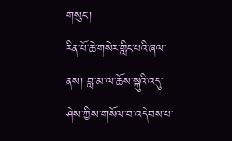གསུང་།
རིན་པོ་ཆེ་གསེར་གླིང་པའི་ཞལ་ནས། བླ་མ་ལ་ཆོས་སྐུའི་འདུ་ཤེས་ཀྱིས་གསོལ་བ་འདེབས་པ་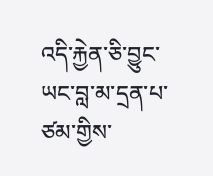འདི་རྐྱེན་ཅི་བྱུང་ཡང་བླ་མ་དྲན་པ་ཙམ་གྱིས་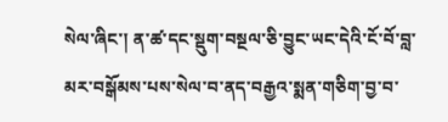སེལ་ཞིང་། ན་ཚ་དང་སྡུག་བསྔལ་ཅི་བྱུང་ཡང་དེའི་ངོ་བོ་བླ་མར་བསྒོམས་པས་སེལ་བ་ནད་བརྒྱའ་སྨན་གཅིག་བྱ་བ་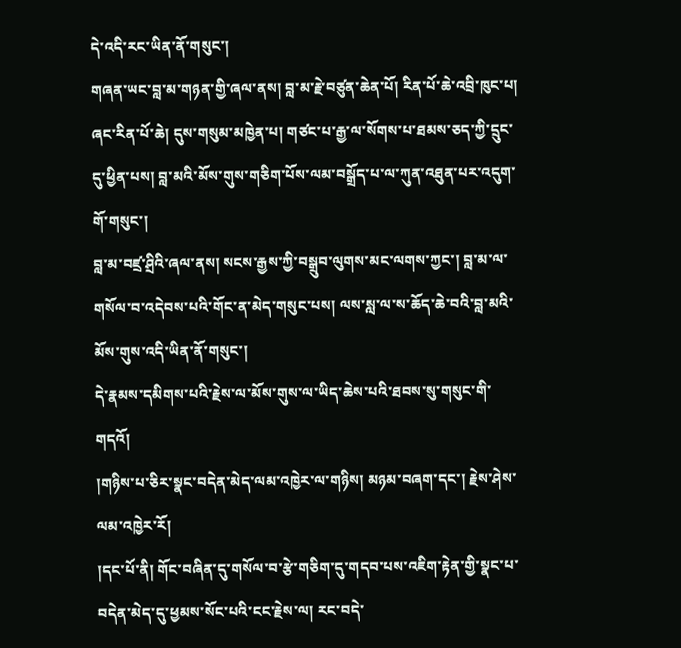དེ་འདི་རང་ཡིན་ནོ་གསུང་།
གཞན་ཡང་བླ་མ་གཉན་གྱི་ཞལ་ནས། བླ་མ་རྗེ་བཙུན་ཆེན་པོ། རིན་པོ་ཆེ་འབྲི་ཁུང་པ། ཞང་རིན་པོ་ཆེ། དུས་གསུམ་མཁྱེན་པ། གཙང་པ་རྒྱ་ལ་སོགས་པ་ཐམས་ཅད་ཀྱི་དྲུང་དུ་ཕྱིན་པས། བླ་མའི་མོས་གུས་གཅིག་པོས་ལམ་བསྒྲོད་པ་ལ་ཀུན་འཐུན་པར་འདུག་གོ་གསུང་།
བླ་མ་བཛྲ་ཤྲིའི་ཞལ་ནས། སངས་རྒྱས་ཀྱི་བསྒྲུབ་ལུགས་མང་ལགས་ཀྱང་། བླ་མ་ལ་གསོལ་བ་འདེབས་པའི་གོང་ན་མེད་གསུང་པས། ལས་སླ་ལ་ས་ཆོད་ཆེ་བའི་བླ་མའི་མོས་གུས་འདི་ཡིན་ནོ་གསུང་།
དེ་རྣམས་དམིགས་པའི་རྗེས་ལ་མོས་གུས་ལ་ཡིད་ཆེས་པའི་ཐབས་སུ་གསུང་གི་གདའོ།
།གཉིས་པ་ཅིར་སྣང་བདེན་མེད་ལམ་འཁྱེར་ལ་གཉིས། མཉམ་བཞག་དང་། རྗེས་ཤེས་ལམ་འཁྱེར་རོ།
།དང་པོ་ནི། གོང་བཞིན་དུ་གསོལ་བ་རྩེ་གཅིག་དུ་གདབ་པས་འཇིག་རྟེན་གྱི་སྣང་པ་བདེན་མེད་དུ་ཕྱམས་སོང་པའི་ངང་རྗེས་ལ། རང་བདེ་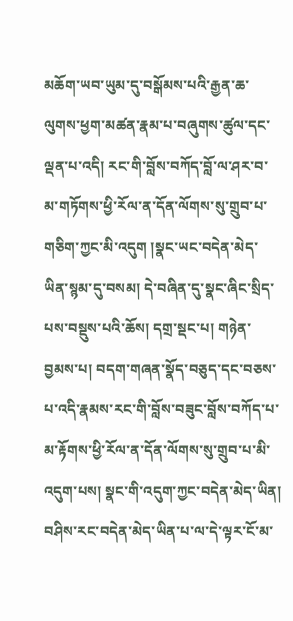མཆོག་ཡབ་ཡུམ་དུ་བསྒོམས་པའི་རྒྱན་ཆ་ལུགས་ཕྱག་མཚན་རྣམ་པ་བཞུགས་ཚུལ་དང་ལྡན་པ་འདི། རང་གི་བློས་བཀོད་བློ་ལ་ཤར་བ་མ་གཏོགས་ཕྱི་རོལ་ན་དོན་ལོགས་སུ་གྲུབ་པ་གཅིག་ཀྱང་མི་འདུག །སྣང་ཡང་བདེན་མེད་ཡིན་སྙམ་དུ་བསམ། དེ་བཞིན་དུ་སྣང་ཞིང་སྲིད་པས་བསྡུས་པའི་ཆོས། དགྲ་སྡང་པ། གཉེན་བྱམས་པ། བདག་གཞན་སྣོད་བཅུད་དང་བཅས་པ་འདི་རྣམས་རང་གི་བློས་བཟུང་བློས་བཀོད་པ་མ་རྟོགས་ཕྱི་རོལ་ན་དོན་ལོགས་སུ་གྲུབ་པ་མི་འདུག་པས། སྣང་གི་འདུག་ཀྱང་བདེན་མེད་ཡིན། བཤིས་རང་བདེན་མེད་ཡིན་པ་ལ་དེ་ལྟར་ངོ་མ་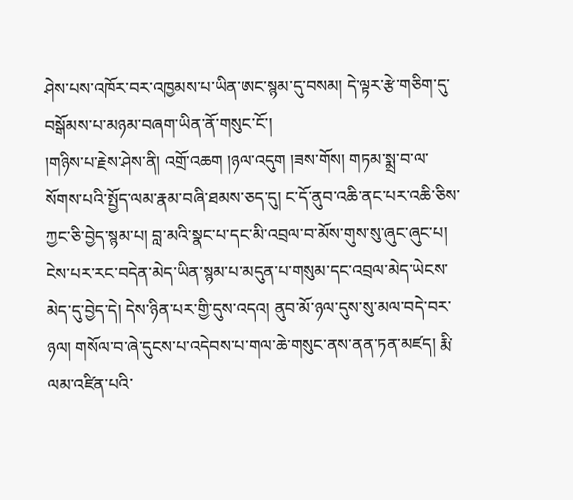ཤེས་པས་འཁོར་བར་འཁྱམས་པ་ཡིན་ཨང་སྙམ་དུ་བསམ། དེ་ལྟར་རྩེ་གཅིག་དུ་བསྒོམས་པ་མཉམ་བཞག་ཡིན་ནོ་གསུང་ངོ་།
།གཉིས་པ་རྗེས་ཤེས་ནི། འགྲོ་འཆག །ཉལ་འདུག །ཟས་གོས། གཏམ་སྨྲ་བ་ལ་སོགས་པའི་སྤྱོད་ལམ་རྣམ་བཞི་ཐམས་ཅད་དུ། ང་དོ་ནུབ་འཆི་ནང་པར་འཆི་ཅིས་ཀྱང་ཅི་བྱེད་སྙམ་པ། བླ་མའི་སྣང་པ་དང་མི་འབྲལ་བ་མོས་གུས་སུ་ཞུང་ཞུང་པ། ངེས་པར་རང་བདེན་མེད་ཡིན་སྙམ་པ་མདུན་པ་གསུམ་དང་འབྲལ་མེད་ཡེངས་མེད་དུ་བྱེད་དེ། དེས་ཉིན་པར་གྱི་དུས་འདའ། ནུབ་མོ་ཉལ་དུས་སུ་མལ་བདེ་བར་ཉལ། གསོལ་བ་ཞེ་དུངས་པ་འདེབས་པ་གལ་ཆེ་གསུང་ནས་ནན་ཏན་མཛད། རྨི་ལམ་འཛིན་པའི་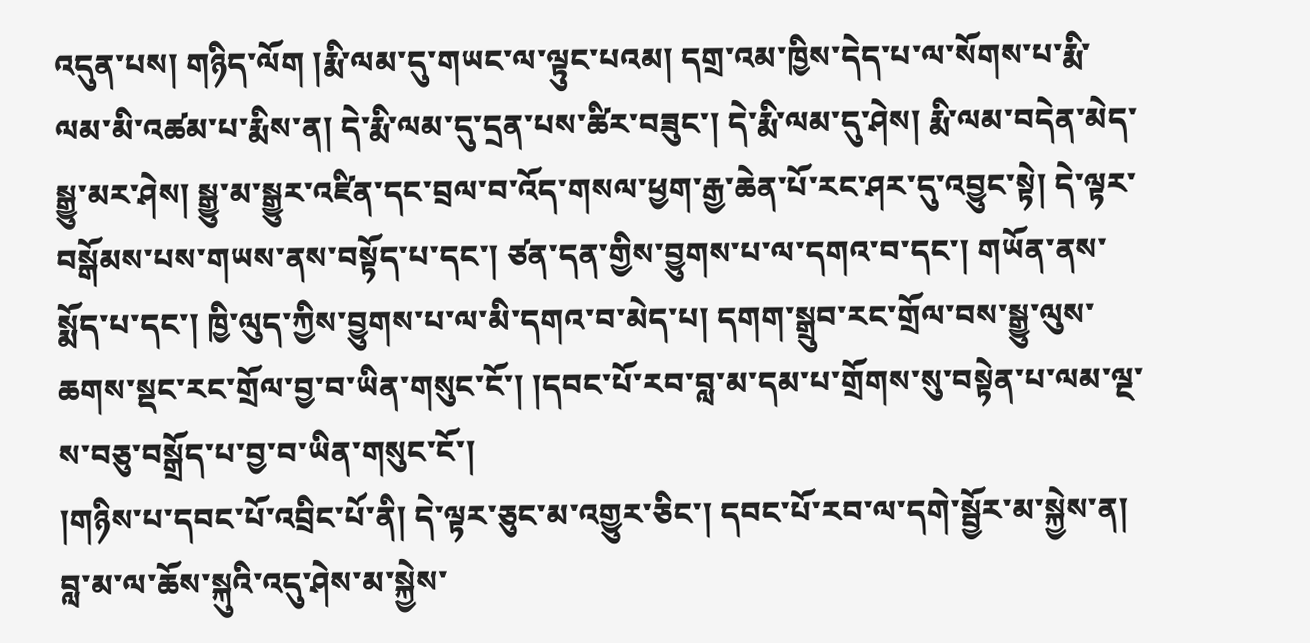འདུན་པས། གཉིད་ལོག །རྨི་ལམ་དུ་གཡང་ལ་ལྟུང་པའམ། དགྲ་འམ་ཁྱིས་དེད་པ་ལ་སོགས་པ་རྨི་ལམ་མི་འཚམ་པ་རྨིས་ན། དེ་རྨི་ལམ་དུ་དྲན་པས་ཚིར་བཟུང་། དེ་རྨི་ལམ་དུ་ཤེས། རྨི་ལམ་བདེན་མེད་སྒྱུ་མར་ཤེས། སྒྱུ་མ་སྒྱུར་འཛིན་དང་བྲལ་བ་འོད་གསལ་ཕྱག་རྒྱ་ཆེན་པོ་རང་ཤར་དུ་འབྱུང་སྟེ། དེ་ལྟར་བསྒོམས་པས་གཡས་ནས་བསྟོད་པ་དང་། ཙན་དན་གྱིས་བྱུགས་པ་ལ་དགའ་བ་དང་། གཡོན་ནས་སྨོད་པ་དང་། ཁྱི་ལུད་ཀྱིས་བྱུགས་པ་ལ་མི་དགའ་བ་མེད་པ། དགག་སྒྲུབ་རང་གྲོལ་བས་སྒྱུ་ལུས་ཆགས་སྡང་རང་གྲོལ་བྱ་བ་ཡིན་གསུང་ངོ་། །དབང་པོ་རབ་བླ་མ་དམ་པ་གྲོགས་སུ་བསྟེན་པ་ལམ་ལྔ་ས་བཅུ་བསྒྲོད་པ་བྱ་བ་ཡིན་གསུང་ངོ་།
།གཉིས་པ་དབང་པོ་འབྲིང་པོ་ནི། དེ་ལྟར་ཅུང་མ་འགྱུར་ཅིང་། དབང་པོ་རབ་ལ་དགེ་སྦྱོར་མ་སྐྱེས་ན། བླ་མ་ལ་ཆོས་སྐུའི་འདུ་ཤེས་མ་སྐྱེས་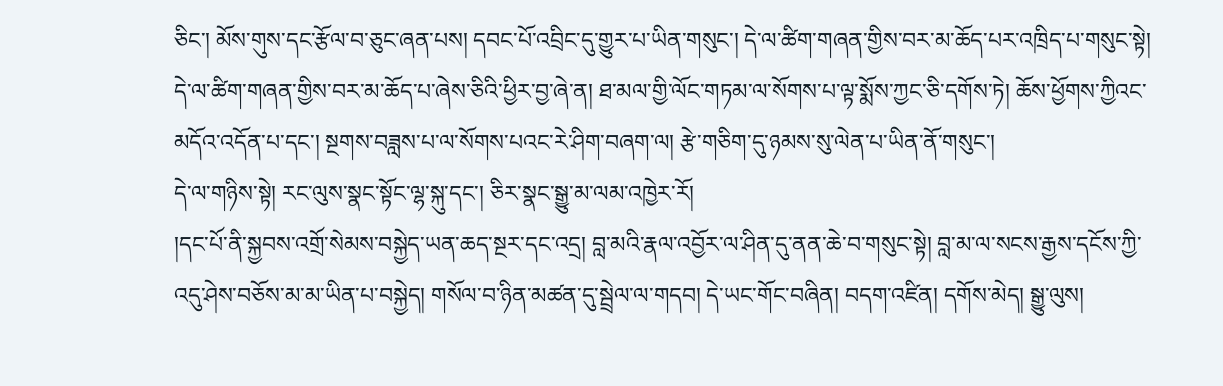ཅིང་། མོས་གུས་དང་རྩོལ་བ་ཅུང་ཞན་པས། དབང་པོ་འབྲིང་དུ་གྱུར་པ་ཡིན་གསུང་། དེ་ལ་ཚིག་གཞན་གྱིས་བར་མ་ཆོད་པར་འཁྲིད་པ་གསུང་སྟེ། དེ་ལ་ཚིག་གཞན་གྱིས་བར་མ་ཆོད་པ་ཞེས་ཅིའི་ཕྱིར་བྱ་ཞེ་ན། ཐ་མལ་གྱི་ལོང་གཏམ་ལ་སོགས་པ་ལྟ་སྨོས་ཀྱང་ཅི་དགོས་ཏེ། ཆོས་ཕྱོགས་ཀྱིའང་མདོའ་འདོན་པ་དང་། སྔགས་བཟླས་པ་ལ་སོགས་པའང་རེ་ཤིག་བཞག་ལ། རྩེ་གཅིག་དུ་ཉམས་སུ་ལེན་པ་ཡིན་ནོ་གསུང་།
དེ་ལ་གཉིས་སྟེ། རང་ལུས་སྣང་སྟོང་ལྷ་སྐུ་དང་། ཅིར་སྣང་སྒྱུ་མ་ལམ་འཁྱེར་རོ།
།དང་པོ་ནི་སྐྱབས་འགྲོ་སེམས་བསྐྱེད་ཡན་ཆད་སྔར་དང་འདྲ། བླ་མའི་རྣལ་འབྱོར་ལ་ཤིན་དུ་ནན་ཆེ་བ་གསུང་སྟེ། བླ་མ་ལ་སངས་རྒྱས་དངོས་ཀྱི་འདུ་ཤེས་བཅོས་མ་མ་ཡིན་པ་བསྐྱེད། གསོལ་བ་ཉིན་མཚན་དུ་སྦྲེལ་ལ་གདབ། དེ་ཡང་གོང་བཞིན། བདག་འཛིན། དགོས་མེད། སྒྱུ་ལུས།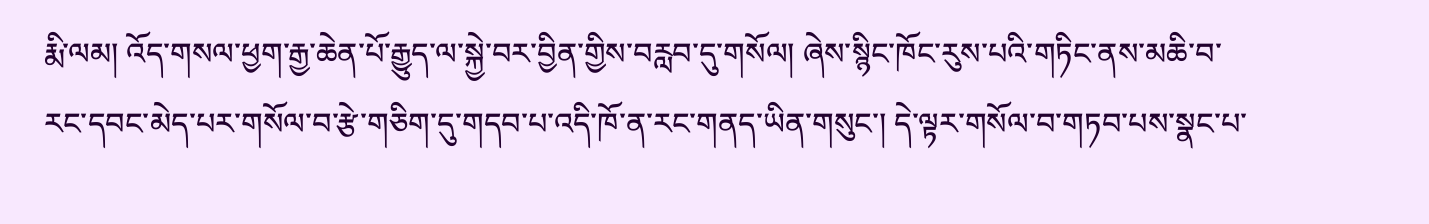རྨི་ལམ། འོད་གསལ་ཕྱག་རྒྱ་ཆེན་པོ་རྒྱུད་ལ་སྐྱེ་བར་བྱིན་གྱིས་བརླབ་དུ་གསོལ། ཞེས་སྙིང་ཁོང་རུས་པའི་གཏིང་ནས་མཆི་བ་རང་དབང་མེད་པར་གསོལ་བ་རྩེ་གཅིག་དུ་གདབ་པ་འདི་ཁོ་ན་རང་གནད་ཡིན་གསུང་། དེ་ལྟར་གསོལ་བ་གཏབ་པས་སྣང་པ་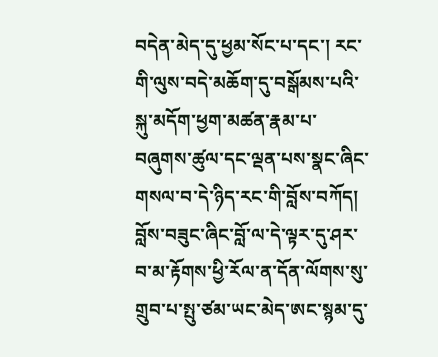བདེན་མེད་དུ་ཕྱམ་སོང་པ་དང་། རང་གི་ལུས་བདེ་མཆོག་དུ་བསྒོམས་པའི་སྐུ་མདོག་ཕྱག་མཚན་རྣམ་པ་བཞུགས་ཚུལ་དང་ལྡན་པས་སྣང་ཞིང་གསལ་བ་དེ་ཉིད་རང་གི་བློས་བཀོད། བློས་བཟུང་ཞིང་བློ་ལ་དེ་ལྟར་དུ་ཤར་བ་མ་རྟོགས་ཕྱི་རོལ་ན་དོན་ལོགས་སུ་གྲུབ་པ་སྤུ་ཙམ་ཡང་མེད་ཨང་སྙམ་དུ་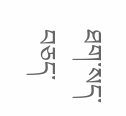ཐག་སད་བཅད་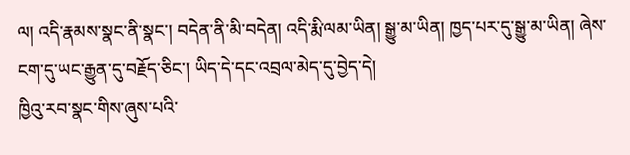ལ། འདི་རྣམས་སྣང་ནི་སྣང་། བདེན་ནི་མི་བདེན། འདི་རྨི་ལམ་ཡིན། སྒྱུ་མ་ཡིན། ཁྱད་པར་དུ་སྒྱུ་མ་ཡིན། ཞེས་ངག་དུ་ཡང་རྒྱུན་དུ་བརྗོད་ཅིང་། ཡིད་དེ་དང་འབྲལ་མེད་དུ་བྱེད་དེ།
ཁྱིའུ་རབ་སྣང་གིས་ཞུས་པའི་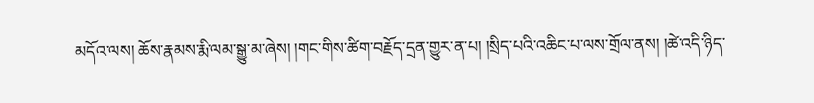མདོའ་ལས། ཆོས་རྣམས་རྨི་ལམ་སྒྱུ་མ་ཞེས། །གང་གིས་ཚིག་བརྗོད་དྲན་གྱུར་ན་པ། །སྲིད་པའི་འཆིང་པ་ལས་གྲོལ་ནས། །ཚེ་འདི་ཉིད་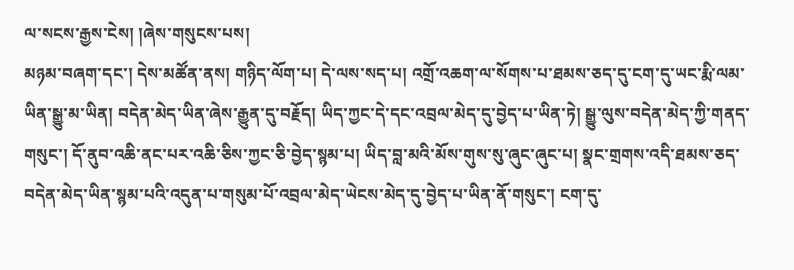ལ་སངས་རྒྱས་ངེས། །ཞེས་གསུངས་པས།
མཉམ་བཞག་དང་། དེས་མཚོན་ནས། གཉིད་ལོག་པ། དེ་ལས་སད་པ། འགྲོ་འཆག་ལ་སོགས་པ་ཐམས་ཅད་དུ་ངག་དུ་ཡང་རྨི་ལམ་ཡིན་སྒྱུ་མ་ཡིན། བདེན་མེད་ཡིན་ཞེས་རྒྱུན་དུ་བརྗོད། ཡིད་ཀྱང་དེ་དང་འབྲལ་མེད་དུ་བྱེད་པ་ཡིན་ཏེ། སྒྱུ་ལུས་བདེན་མེད་ཀྱི་གནད་གསུང་། དོ་ནུབ་འཆི་ནང་པར་འཆི་ཅིས་ཀྱང་ཅི་བྱེད་སྙམ་པ། ཡིད་བླ་མའི་མོས་གུས་སུ་ཞུང་ཞུང་པ། སྣང་གྲགས་འདི་ཐམས་ཅད་བདེན་མེད་ཡིན་སྙམ་པའི་འདུན་པ་གསུམ་པོ་འབྲལ་མེད་ཡེངས་མེད་དུ་བྱེད་པ་ཡིན་ནོ་གསུང་། ངག་དུ་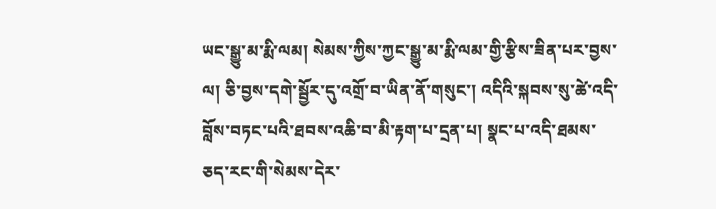ཡང་སྒྱུ་མ་རྨི་ལམ། སེམས་ཀྱིས་ཀྱང་སྒྱུ་མ་རྨི་ལམ་གྱི་རྩིས་ཟིན་པར་བྱས་ལ། ཅི་བྱས་དགེ་སྦྱོར་དུ་འགྲོ་བ་ཡིན་ནོ་གསུང་། འདིའི་སྐབས་སུ་ཚེ་འདི་བློས་བཏང་པའི་ཐབས་འཆི་བ་མི་རྟག་པ་དྲན་པ། སྣང་པ་འདི་ཐམས་ཅད་རང་གི་སེམས་དེར་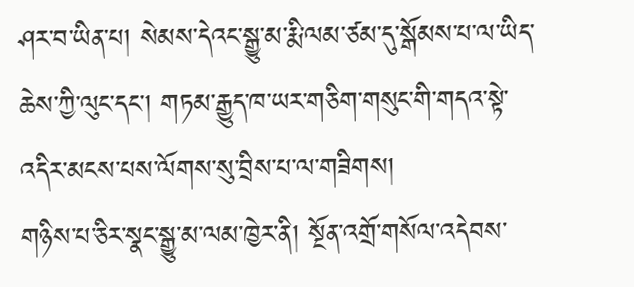ཤར་བ་ཡིན་པ། སེམས་དེའང་སྒྱུ་མ་རྨི་ལམ་ཙམ་དུ་སྒོམས་པ་ལ་ཡིད་ཆེས་ཀྱི་ལུང་དང་། གཏམ་རྒྱུད་ཁ་ཡར་གཅིག་གསུང་གི་གདའ་སྟེ་འདིར་མངས་པས་ལོགས་སུ་བྲིས་པ་ལ་གཟིགས།
གཉིས་པ་ཅིར་སྣང་སྒྱུ་མ་ལམ་ཁྱེར་ནི། སྔོན་འགྲོ་གསོལ་འདེབས་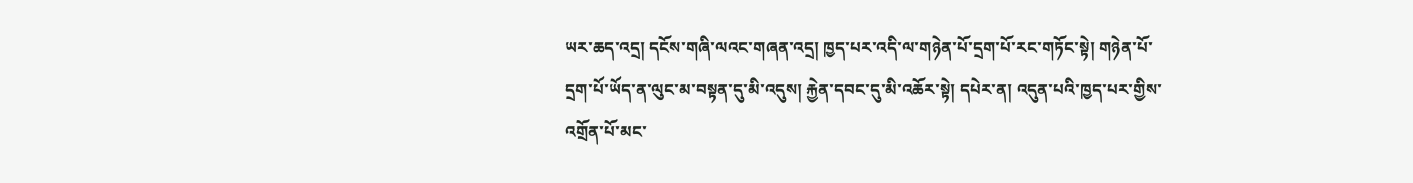ཡར་ཆད་འདྲ། དངོས་གཞི་ལའང་གཞན་འདྲ། ཁྱད་པར་འདི་ལ་གཉེན་པོ་དྲག་པོ་རང་གཏོང་སྟེ། གཉེན་པོ་དྲག་པོ་ཡོད་ན་ལུང་མ་བསྟན་དུ་མི་འདུས། རྐྱེན་དབང་དུ་མི་འཆོར་སྟེ། དཔེར་ན། འདུན་པའི་ཁྱད་པར་གྱིས་འགྲོན་པོ་མང་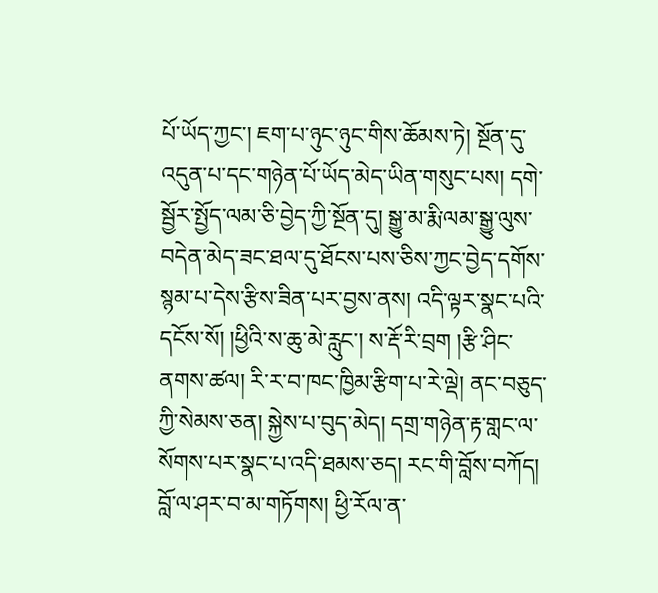པོ་ཡོད་ཀྱང་། ཇག་པ་ཉུང་ཉུང་གིས་ཆོམས་ཏེ། སྔོན་དུ་འདུན་པ་དང་གཉེན་པོ་ཡོད་མེད་ཡིན་གསུང་པས། དགེ་སྦྱོར་སྤྱོད་ལམ་ཅི་བྱེད་ཀྱི་སྔོན་དུ། སྒྱུ་མ་རྨི་ལམ་སྒྱུ་ལུས་བདེན་མེད་ཟང་ཐལ་དུ་ཐོངས་པས་ཅིས་ཀྱང་བྱེད་དགོས་སྙམ་པ་དེས་རྩིས་ཟིན་པར་བྱས་ནས། འདི་ལྟར་སྣང་པའི་དངོས་སོ། །ཕྱིའི་ས་ཆུ་མེ་རླུང་། ས་རྡོ་རི་བྲག །རྩི་ཤིང་ནགས་ཚལ། རི་ར་བ་ཁང་ཁྱིམ་རྩིག་པ་རེ་ལྡེ། ནང་བཅུད་ཀྱི་སེམས་ཅན། སྐྱེས་པ་བུད་མེད། དགྲ་གཉེན་རྟ་གླང་ལ་སོགས་པར་སྣང་པ་འདི་ཐམས་ཅད། རང་གི་བློས་བཀོད། བློ་ལ་ཤར་བ་མ་གཏོགས། ཕྱི་རོལ་ན་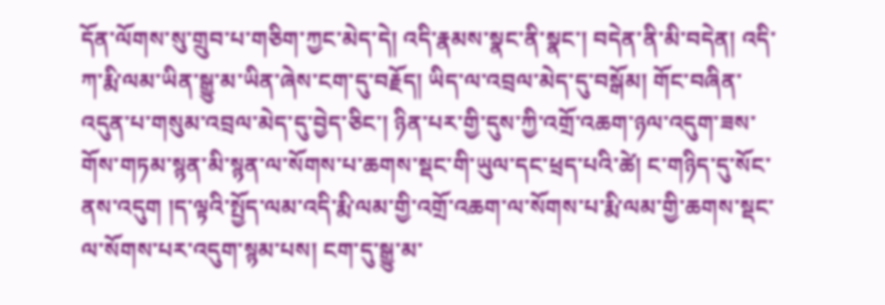དོན་ལོགས་སུ་གྲུབ་པ་གཅིག་ཀྱང་མེད་དེ། འདི་རྣམས་སྣང་ནི་སྣང་། བདེན་ནི་མི་བདེན། འདི་ཀ་རྨི་ལམ་ཡིན་སྒྱུ་མ་ཡིན་ཞེས་ངག་དུ་བརྗོད། ཡིད་ལ་འབྲལ་མེད་དུ་བསྒོམ། གོང་བཞིན་འདུན་པ་གསུམ་འབྲལ་མེད་དུ་བྱེད་ཅིང་། ཉིན་པར་གྱི་དུས་ཀྱི་འགྲོ་འཆག་ཉལ་འདུག་ཟས་གོས་གཏམ་སྙན་མི་སྙན་ལ་སོགས་པ་ཆགས་སྡང་གི་ཡུལ་དང་ཕྲད་པའི་ཚེ། ང་གཉིད་དུ་སོང་ནས་འདུག །ད་ལྟའི་སྤྱོད་ལམ་འདི་རྨི་ལམ་གྱི་འགྲོ་འཆག་ལ་སོགས་པ་རྨི་ལམ་གྱི་ཆགས་སྡང་ལ་སོགས་པར་འདུག་སྙམ་པས། ངག་དུ་སྒྱུ་མ་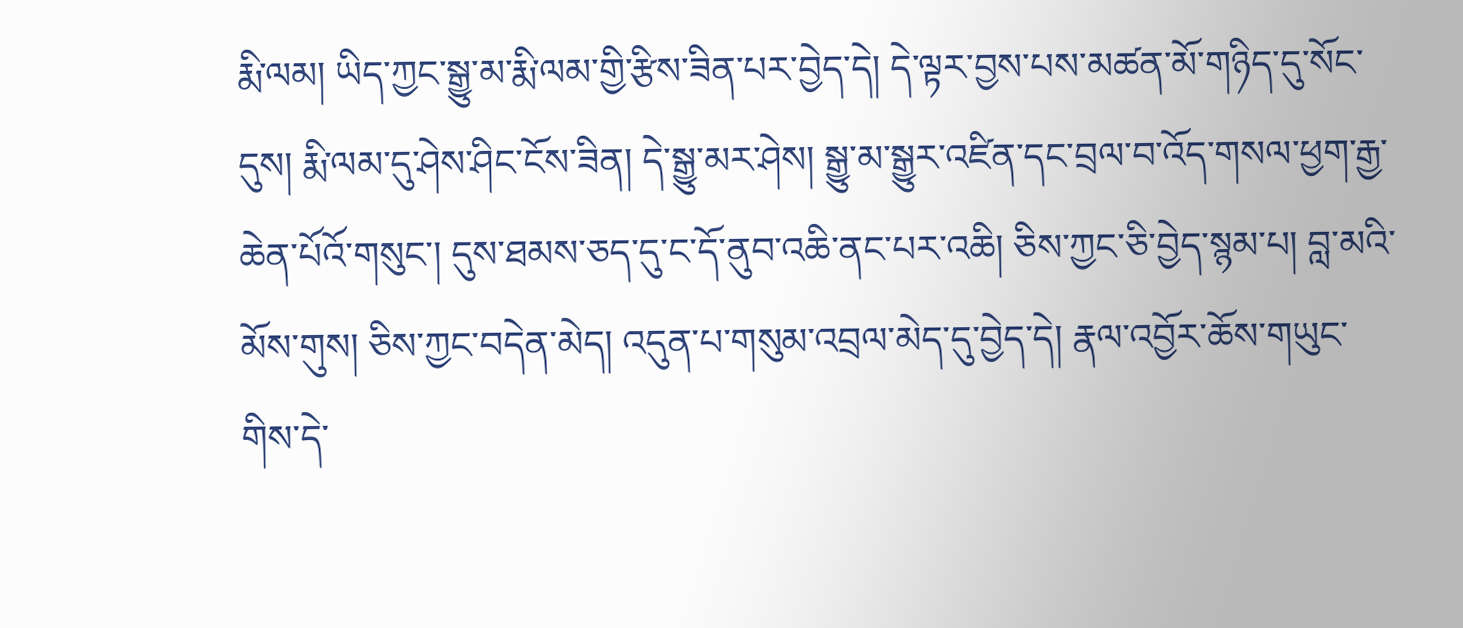རྨི་ལམ། ཡིད་ཀྱང་སྒྱུ་མ་རྨི་ལམ་གྱི་རྩིས་ཟིན་པར་བྱེད་དེ། དེ་ལྟར་བྱས་པས་མཚན་མོ་གཉིད་དུ་སོང་དུས། རྨི་ལམ་དུ་ཤེས་ཤིང་ངོས་ཟིན། དེ་སྒྱུ་མར་ཤེས། སྒྱུ་མ་སྒྱུར་འཛིན་དང་བྲལ་བ་འོད་གསལ་ཕྱག་རྒྱ་ཆེན་པོའོ་གསུང་། དུས་ཐམས་ཅད་དུ་ང་དོ་ནུབ་འཆི་ནང་པར་འཆི། ཅིས་ཀྱང་ཅི་བྱེད་སྙམ་པ། བླ་མའི་མོས་གུས། ཅིས་ཀྱང་བདེན་མེད། འདུན་པ་གསུམ་འབྲལ་མེད་དུ་བྱེད་དེ། རྣལ་འབྱོར་ཆོས་གཡུང་གིས་དེ་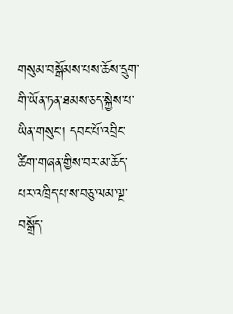གསུམ་བསྒོམས་པས་ཆོས་དྲུག་གི་ཡོན་ཏན་ཐམས་ཅད་སྐྱེས་པ་ཡིན་གསུང་། དབང་པོ་འབྲིང་ཚིག་གཞན་གྱིས་བར་མ་ཆོད་པར་འཁྲིད་པ་ས་བཅུ་ལམ་ལྔ་བསྒྲོད་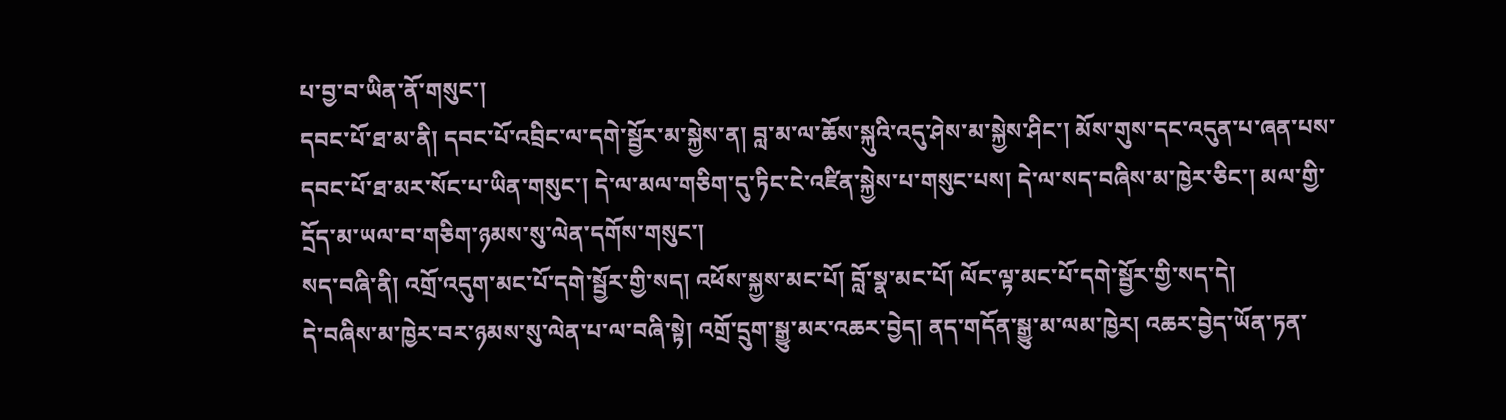པ་བྱ་བ་ཡིན་ནོ་གསུང་།
དབང་པོ་ཐ་མ་ནི། དབང་པོ་འབྲིང་ལ་དགེ་སྦྱོར་མ་སྐྱེས་ན། བླ་མ་ལ་ཆོས་སྐུའི་འདུ་ཤེས་མ་སྐྱེས་ཤིང་། མོས་གུས་དང་འདུན་པ་ཞན་པས་དབང་པོ་ཐ་མར་སོང་པ་ཡིན་གསུང་། དེ་ལ་མལ་གཅིག་དུ་ཏིང་ངེ་འཛིན་སྐྱེས་པ་གསུང་པས། དེ་ལ་སད་བཞིས་མ་ཁྱེར་ཅིང་། མལ་གྱི་དྲོད་མ་ཡལ་བ་གཅིག་ཉམས་སུ་ལེན་དགོས་གསུང་།
སད་བཞི་ནི། འགྲོ་འདུག་མང་པོ་དགེ་སྦྱོར་གྱི་སད། འཕོས་སྐྱས་མང་པོ། བློ་སྣ་མང་པོ། ལོང་ལྟ་མང་པོ་དགེ་སྦྱོར་གྱི་སད་དེ།
དེ་བཞིས་མ་ཁྱེར་བར་ཉམས་སུ་ལེན་པ་ལ་བཞི་སྟེ། འགྲོ་དྲུག་སྒྱུ་མར་འཆར་བྱེད། ནད་གདོན་སྒྱུ་མ་ལམ་ཁྱེར། འཆར་བྱེད་ཡོན་ཏན་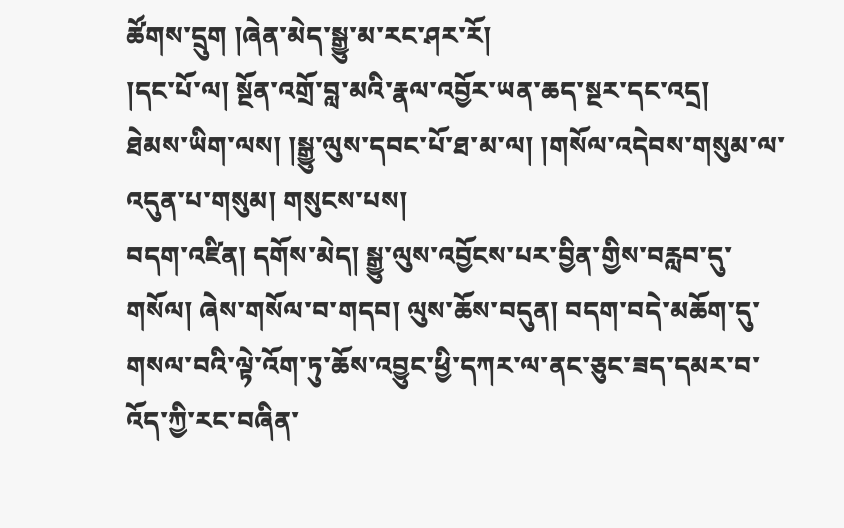ཚོགས་དྲུག །ཞེན་མེད་སྒྱུ་མ་རང་ཤར་རོ།
།དང་པོ་ལ། སྔོན་འགྲོ་བླ་མའི་རྣལ་འབྱོར་ཡན་ཆད་སྔར་དང་འདྲ།
ཐེམས་ཡིག་ལས། །སྒྱུ་ལུས་དབང་པོ་ཐ་མ་ལ། །གསོལ་འདེབས་གསུམ་ལ་འདུན་པ་གསུམ། གསུངས་པས།
བདག་འཛིན། དགོས་མེད། སྒྱུ་ལུས་འབྱོངས་པར་བྱིན་གྱིས་བརླབ་དུ་གསོལ། ཞེས་གསོལ་བ་གདབ། ལུས་ཆོས་བདུན། བདག་བདེ་མཆོག་དུ་གསལ་བའི་ལྟེ་འོག་ཏུ་ཆོས་འབྱུང་ཕྱི་དཀར་ལ་ནང་ཅུང་ཟད་དམར་བ་འོད་ཀྱི་རང་བཞིན་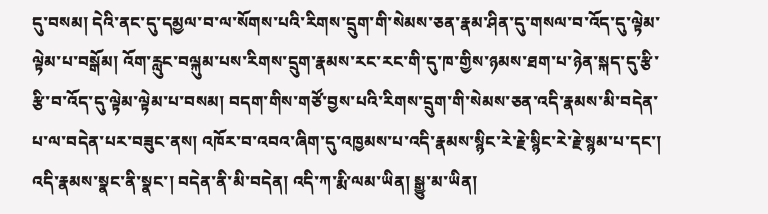དུ་བསམ། དེའི་ནང་དུ་དམྱལ་བ་ལ་སོགས་པའི་རིགས་དྲུག་གི་སེམས་ཅན་རྣམ་ཤིན་དུ་གསལ་བ་འོད་དུ་ལྟེམ་ལྟེམ་པ་བསྒོམ། འོག་རླུང་བལྐུམ་པས་རིགས་དྲུག་རྣམས་རང་རང་གི་དུ་ཁ་གྱིས་ཉམས་ཐག་པ་ཉེན་སྐད་དུ་རྩི་རྩི་བ་འོད་དུ་ལྟེམ་ལྟེམ་པ་བསམ། བདག་གིས་གཙོ་བྱས་པའི་རིགས་དྲུག་གི་སེམས་ཅན་འདི་རྣམས་མི་བདེན་པ་ལ་བདེན་པར་བཟུང་ནས། འཁོར་བ་འབའ་ཞིག་དུ་འཁྱམས་པ་འདི་རྣམས་སྙིང་རེ་རྗེ་སྙིང་རེ་རྗེ་སྙམ་པ་དང་། འདི་རྣམས་སྣང་ནི་སྣང་། བདེན་ནི་མི་བདེན། འདི་ཀ་རྨི་ལམ་ཡིན། སྒྱུ་མ་ཡིན།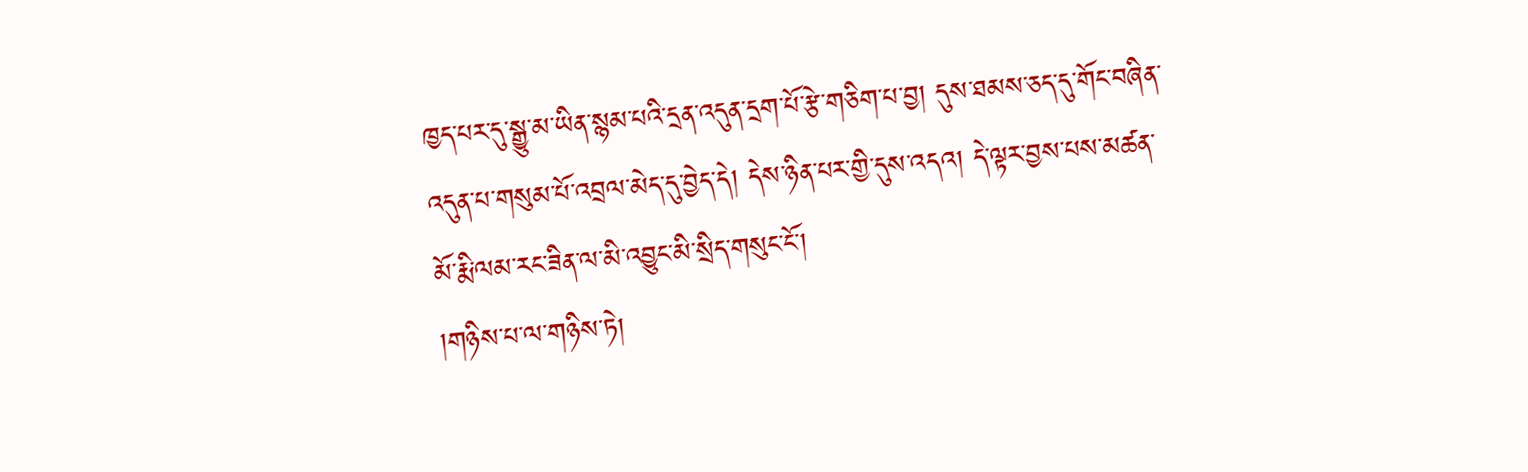ཁྱད་པར་དུ་སྒྱུ་མ་ཡིན་སྙམ་པའི་དྲན་འདུན་དྲག་པོ་རྩེ་གཅིག་པ་བྱ། དུས་ཐམས་ཅད་དུ་གོང་བཞིན་འདུན་པ་གསུམ་པོ་འབྲལ་མེད་དུ་བྱེད་དེ། དེས་ཉིན་པར་གྱི་དུས་འདའ། དེ་ལྟར་བྱས་པས་མཚན་མོ་རྨི་ལམ་རང་ཟིན་ལ་མི་འབྱུང་མི་སྲིད་གསུང་ངོ་།
།གཉིས་པ་ལ་གཉིས་ཏེ།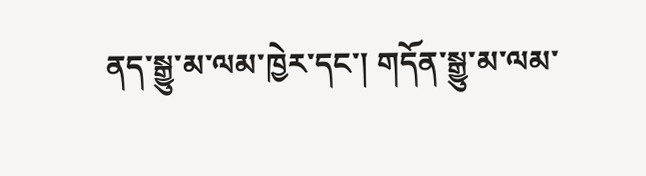ནད་སྒྱུ་མ་ལམ་ཁྱེར་དང་། གདོན་སྒྱུ་མ་ལམ་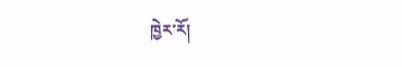ཁྱེར་རོ།